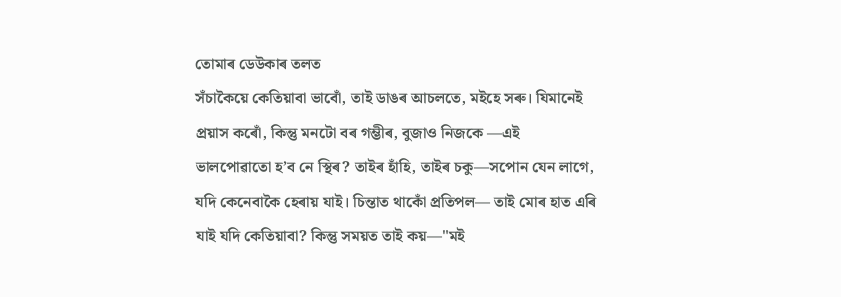তোমাৰ ডেউকাৰ তলত
সঁচাকৈয়ে কেতিয়াবা ভাবোঁ, তাই ডাঙৰ আচলতে, মইহে সৰু। যিমানেই প্ৰয়াস কৰোঁ, কিন্তু মনটো বৰ গম্ভীৰ, বুজাও নিজকে —এই ভালপোৱাতো হ’ব নে স্থিৰ? তাইৰ হাঁহি, তাইৰ চকু—সপোন যেন লাগে, যদি কেনেবাকৈ হেৰায় যাই। চিন্তাত থাকোঁ প্ৰতিপল— তাই মোৰ হাত এৰি যাই যদি কেতিয়াবা? কিন্তু সময়ত তাই কয়—"মই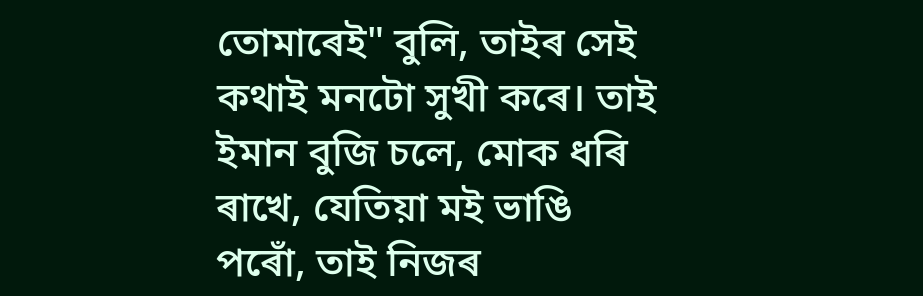তোমাৰেই" বুলি, তাইৰ সেই কথাই মনটো সুখী কৰে। তাই ইমান বুজি চলে, মোক ধৰি ৰাখে, যেতিয়া মই ভাঙি পৰোঁ, তাই নিজৰ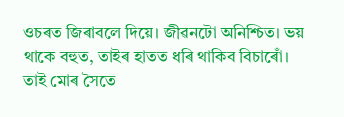ওচৰত জিৰাবলে দিয়ে। জীৱনটো অনিশ্চিত। ভয় থাকে বহুত, তাইৰ হাতত ধৰি থাকিব বিচাৰোঁ। তাই মোৰ সৈতে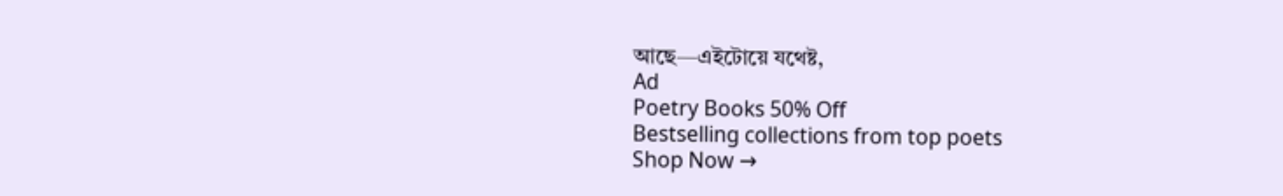আছে—এইটোয়ে যথেষ্ট,
Ad
Poetry Books 50% Off
Bestselling collections from top poets
Shop Now →